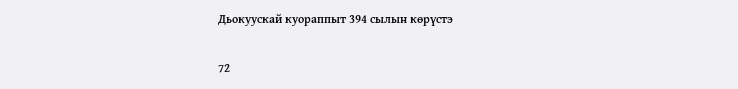Дьокуускай куораппыт 394 сылын көрүстэ

72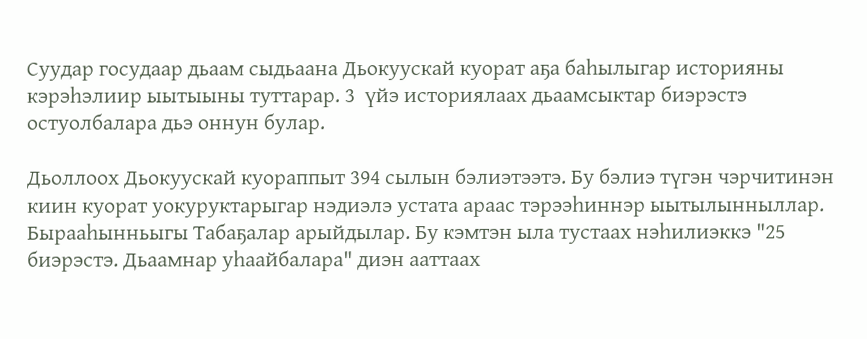Суудар госудаар дьаам сыдьаана Дьокуускай куорат аҕа баһылыгар историяны кэрэһэлиир ыытыыны туттарар. 3  үйэ историялаах дьаамсыктар биэрэстэ остуолбалара дьэ оннун булар.

Дьоллоох Дьокуускай куораппыт 394 сылын бэлиэтээтэ. Бу бэлиэ түгэн чэрчитинэн киин куорат уокуруктарыгар нэдиэлэ устата араас тэрээһиннэр ыытылынныллар. Бырааһынньыгы Табаҕалар арыйдылар. Бу кэмтэн ыла тустаах нэһилиэккэ "25 биэрэстэ. Дьаамнар уһаайбалара" диэн ааттаах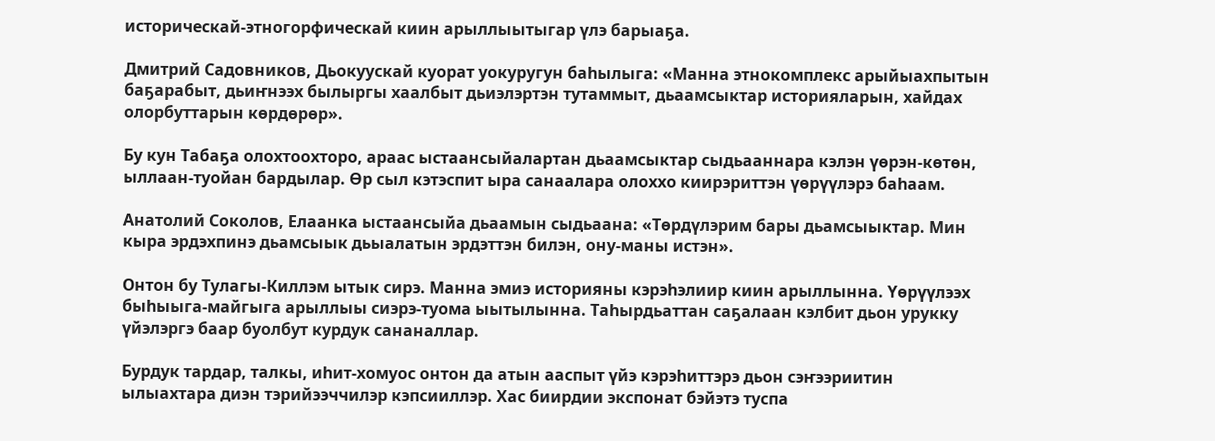историческай-этногорфическай киин арыллыытыгар үлэ барыаҕа.

Дмитрий Садовников, Дьокуускай куорат уокуругун баһылыга: «Манна этнокомплекс арыйыахпытын баҕарабыт, дьиҥнээх былыргы хаалбыт дьиэлэртэн тутаммыт, дьаамсыктар историяларын, хайдах олорбуттарын көрдөрөр».

Бу кун Табаҕа олохтоохторо, араас ыстаансыйалартан дьаамсыктар сыдьааннара кэлэн үөрэн-көтөн, ыллаан-туойан бардылар. Өр сыл кэтэспит ыра санаалара олоххо киирэриттэн үөрүүлэрэ баһаам.

Анатолий Соколов, Елаанка ыстаансыйа дьаамын сыдьаана: «Төрдүлэрим бары дьамсыыктар. Мин кыра эрдэхпинэ дьамсыык дьыалатын эрдэттэн билэн, ону-маны истэн».

Онтон бу Тулагы-Киллэм ытык сирэ. Манна эмиэ историяны кэрэһэлиир киин арыллынна. Үөрүүлээх быһыыга-майгыга арыллыы сиэрэ-туома ыытылынна. Таһырдьаттан саҕалаан кэлбит дьон урукку үйэлэргэ баар буолбут курдук сананаллар.

Бурдук тардар, талкы, иһит-хомуос онтон да атын ааспыт үйэ кэрэһиттэрэ дьон сэҥээриитин ылыахтара диэн тэрийээччилэр кэпсииллэр. Хас биирдии экспонат бэйэтэ туспа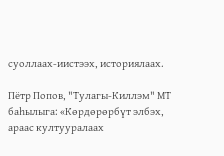суоллаах-иистээх, историялаах.

Пётр Попов, "Тулагы-Киллэм" МТ баһылыга: «Көрдөрөрбүт элбэх, араас култууралаах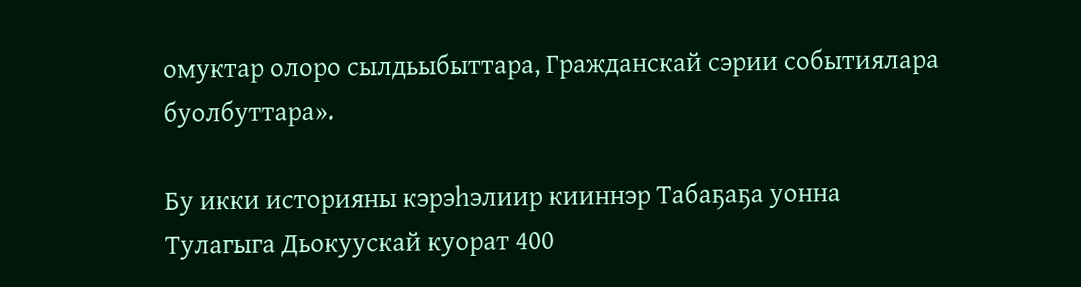омуктар олоро сылдьыбыттара, Гражданскай сэрии событиялара буолбуттара».

Бу икки историяны кэрэһэлиир кииннэр Табаҕаҕа уонна Тулагыга Дьокуускай куорат 400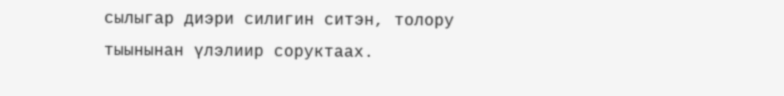сылыгар диэри силигин ситэн, толору тыынынан үлэлиир соруктаах.